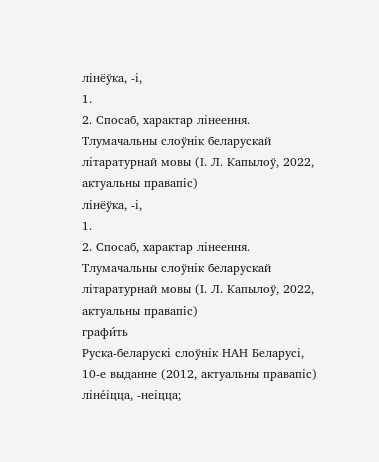лінёўка, -і,
1.
2. Спосаб, характар лінеення.
Тлумачальны слоўнік беларускай літаратурнай мовы (І. Л. Капылоў, 2022, актуальны правапіс)
лінёўка, -і,
1.
2. Спосаб, характар лінеення.
Тлумачальны слоўнік беларускай літаратурнай мовы (І. Л. Капылоў, 2022, актуальны правапіс)
графи́ть
Руска-беларускі слоўнік НАН Беларусі, 10-е выданне (2012, актуальны правапіс)
ліне́іцца, ‑неіцца;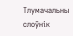Тлумачальны слоўнік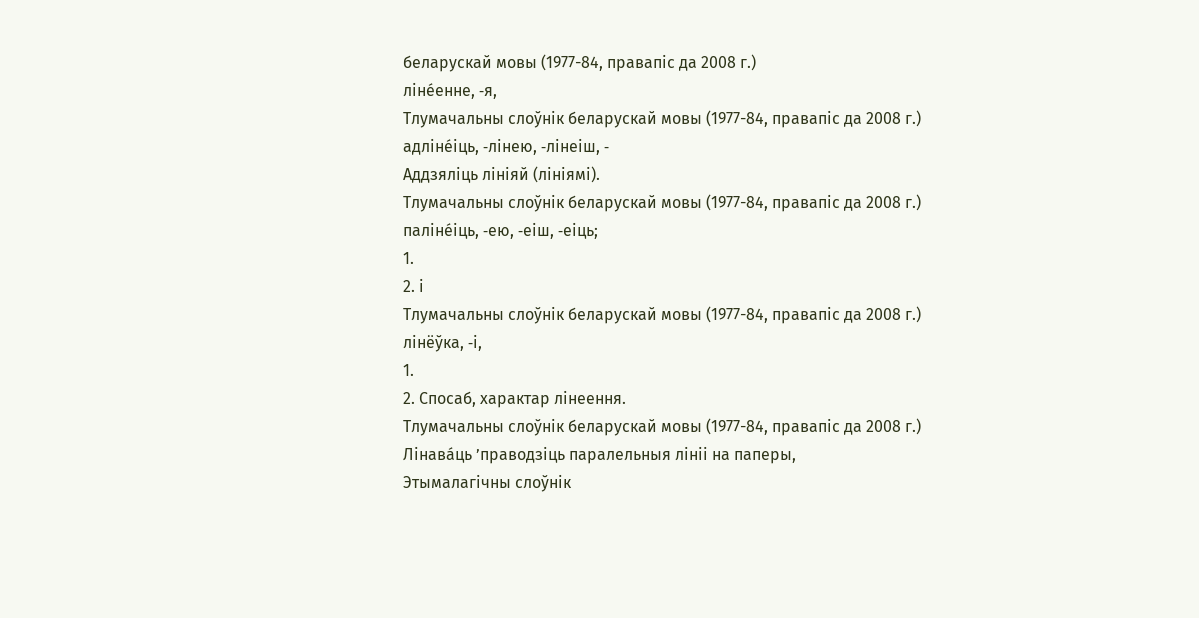беларускай мовы (1977-84, правапіс да 2008 г.)
ліне́енне, ‑я,
Тлумачальны слоўнік беларускай мовы (1977-84, правапіс да 2008 г.)
адліне́іць, ‑лінею, ‑лінеіш, ‑
Аддзяліць лініяй (лініямі).
Тлумачальны слоўнік беларускай мовы (1977-84, правапіс да 2008 г.)
паліне́іць, ‑ею, ‑еіш, ‑еіць;
1.
2. і
Тлумачальны слоўнік беларускай мовы (1977-84, правапіс да 2008 г.)
лінёўка, ‑і,
1.
2. Спосаб, характар лінеення.
Тлумачальны слоўнік беларускай мовы (1977-84, правапіс да 2008 г.)
Лінава́ць ’праводзіць паралельныя лініі на паперы,
Этымалагічны слоўнік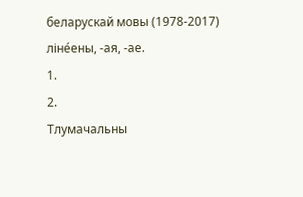беларускай мовы (1978-2017)
ліне́ены, ‑ая, ‑ае.
1.
2.
Тлумачальны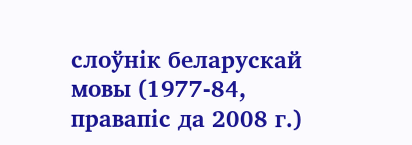слоўнік беларускай мовы (1977-84, правапіс да 2008 г.)